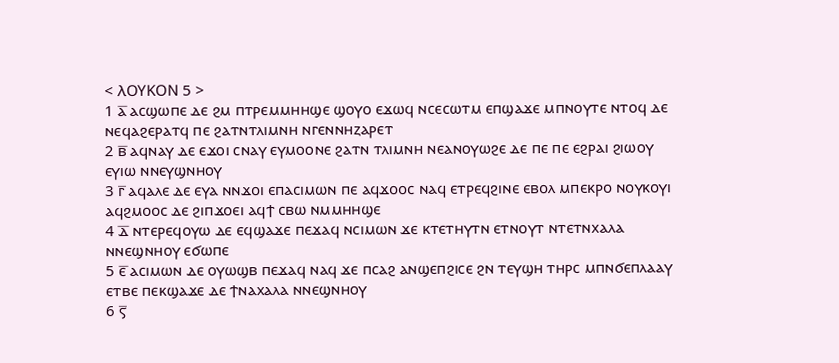< ⲖⲞⲨⲔⲞⲚ 5 >
1 ⲁ̅ ⲁⲥϣⲱⲡⲉ ⲇⲉ ϩⲙ ⲡⲧⲣⲉⲙⲙⲏⲏϣⲉ ϣⲟⲩⲟ ⲉϫⲱϥ ⲛⲥⲉⲥⲱⲧⲙ ⲉⲡϣⲁϫⲉ ⲙⲡⲛⲟⲩⲧⲉ ⲛⲧⲟϥ ⲇⲉ ⲛⲉϥⲁϩⲉⲣⲁⲧϥ ⲡⲉ ϩⲁⲧⲛⲧⲗⲓⲙⲛⲏ ⲛⲅⲉⲛⲛⲏⲍⲁⲣⲉⲧ
2 ⲃ̅ ⲁϥⲛⲁⲩ ⲇⲉ ⲉϫⲟⲓ ⲥⲛⲁⲩ ⲉⲩⲙⲟⲟⲛⲉ ϩⲁⲧⲛ ⲧⲗⲓⲙⲛⲏ ⲛⲉⲁⲛⲟⲩⲱϩⲉ ⲇⲉ ⲡⲉ ⲡⲉ ⲉϩⲣⲁⲓ ϩⲓⲱⲟⲩ ⲉⲩⲓⲱ ⲛⲛⲉⲩϣⲛⲏⲟⲩ
3 ⲅ̅ ⲁϥⲁⲗⲉ ⲇⲉ ⲉⲩⲁ ⲛⲛϫⲟⲓ ⲉⲡⲁⲥⲓⲙⲱⲛ ⲡⲉ ⲁϥϫⲟⲟⲥ ⲛⲁϥ ⲉⲧⲣⲉϥϩⲓⲛⲉ ⲉⲃⲟⲗ ⲙⲡⲉⲕⲣⲟ ⲛⲟⲩⲕⲟⲩⲓ ⲁϥϩⲙⲟⲟⲥ ⲇⲉ ϩⲓⲡϫⲟⲉⲓ ⲁϥϯ ⲥⲃⲱ ⲛⲙⲙⲏⲏϣⲉ
4 ⲇ̅ ⲛⲧⲉⲣⲉϥⲟⲩⲱ ⲇⲉ ⲉϥϣⲁϫⲉ ⲡⲉϫⲁϥ ⲛⲥⲓⲙⲱⲛ ϫⲉ ⲕⲧⲉⲧⲏⲩⲧⲛ ⲉⲧⲛⲟⲩⲧ ⲛⲧⲉⲧⲛⲭⲁⲗⲁ ⲛⲛⲉϣⲛⲏⲟⲩ ⲉϭⲱⲡⲉ
5 ⲉ̅ ⲁⲥⲓⲙⲱⲛ ⲇⲉ ⲟⲩⲱϣⲃ ⲡⲉϫⲁϥ ⲛⲁϥ ϫⲉ ⲡⲥⲁϩ ⲁⲛϣⲉⲡϩⲓⲥⲉ ϩⲛ ⲧⲉⲩϣⲏ ⲧⲏⲣⲥ ⲙⲡⲛϭⲉⲡⲗⲁⲁⲩ ⲉⲧⲃⲉ ⲡⲉⲕϣⲁϫⲉ ⲇⲉ ϯⲛⲁⲭⲁⲗⲁ ⲛⲛⲉϣⲛⲏⲟⲩ
6 ⲋ̅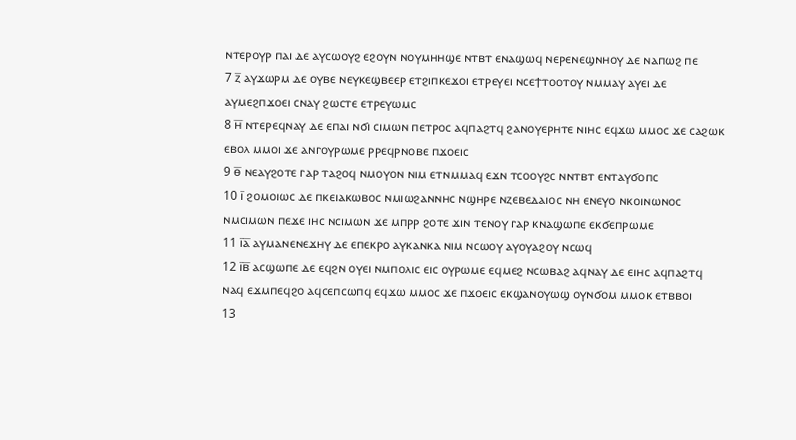ⲛⲧⲉⲣⲟⲩⲣ ⲡⲁⲓ ⲇⲉ ⲁⲩⲥⲱⲟⲩϩ ⲉϩⲟⲩⲛ ⲛⲟⲩⲙⲏⲏϣⲉ ⲛⲧⲃⲧ ⲉⲛⲁϣⲱϥ ⲛⲉⲣⲉⲛⲉϣⲛⲏⲟⲩ ⲇⲉ ⲛⲁⲡⲱϩ ⲡⲉ
7 ⲍ̅ ⲁⲩϫⲱⲣⲙ ⲇⲉ ⲟⲩⲃⲉ ⲛⲉⲩⲕⲉϣⲃⲉⲉⲣ ⲉⲧϩⲓⲡⲕⲉϫⲟⲓ ⲉⲧⲣⲉⲩⲉⲓ ⲛⲥⲉϯⲧⲟⲟⲧⲟⲩ ⲛⲙⲙⲁⲩ ⲁⲩⲉⲓ ⲇⲉ ⲁⲩⲙⲉϩⲡϫⲟⲉⲓ ⲥⲛⲁⲩ ϩⲱⲥⲧⲉ ⲉⲧⲣⲉⲩⲱⲙⲥ
8 ⲏ̅ ⲛⲧⲉⲣⲉϥⲛⲁⲩ ⲇⲉ ⲉⲡⲁⲓ ⲛϭⲓ ⲥⲓⲙⲱⲛ ⲡⲉⲧⲣⲟⲥ ⲁϥⲡⲁϩⲧϥ ϩⲁⲛⲟⲩⲉⲣⲏⲧⲉ ⲛⲓⲏⲥ ⲉϥϫⲱ ⲙⲙⲟⲥ ϫⲉ ⲥⲁϩⲱⲕ ⲉⲃⲟⲗ ⲙⲙⲟⲓ ϫⲉ ⲁⲛⲅⲟⲩⲣⲱⲙⲉ ⲣⲣⲉϥⲣⲛⲟⲃⲉ ⲡϫⲟⲉⲓⲥ
9 ⲑ̅ ⲛⲉⲁⲩϩⲟⲧⲉ ⲅⲁⲣ ⲧⲁϩⲟϥ ⲛⲙⲟⲩⲟⲛ ⲛⲓⲙ ⲉⲧⲛⲙⲙⲁϥ ⲉϫⲛ ⲧⲥⲟⲟⲩϩⲥ ⲛⲛⲧⲃⲧ ⲉⲛⲧⲁⲩϭⲟⲡⲥ
10 ⲓ̅ ϩⲟⲙⲟⲓⲱⲥ ⲇⲉ ⲡⲕⲉⲓⲁⲕⲱⲃⲟⲥ ⲛⲙⲓⲱϩⲁⲛⲛⲏⲥ ⲛϣⲏⲣⲉ ⲛⲍⲉⲃⲉⲇⲁⲓⲟⲥ ⲛⲏ ⲉⲛⲉⲩⲟ ⲛⲕⲟⲓⲛⲱⲛⲟⲥ ⲛⲙⲥⲓⲙⲱⲛ ⲡⲉϫⲉ ⲓⲏⲥ ⲛⲥⲓⲙⲱⲛ ϫⲉ ⲙⲡⲣⲣ ϩⲟⲧⲉ ϫⲓⲛ ⲧⲉⲛⲟⲩ ⲅⲁⲣ ⲕⲛⲁϣⲱⲡⲉ ⲉⲕϭⲉⲡⲣⲱⲙⲉ
11 ⲓ̅ⲁ̅ ⲁⲩⲙⲁⲛⲉⲛⲉϫⲏⲩ ⲇⲉ ⲉⲡⲉⲕⲣⲟ ⲁⲩⲕⲁⲛⲕⲁ ⲛⲓⲙ ⲛⲥⲱⲟⲩ ⲁⲩⲟⲩⲁϩⲟⲩ ⲛⲥⲱϥ
12 ⲓ̅ⲃ̅ ⲁⲥϣⲱⲡⲉ ⲇⲉ ⲉϥϩⲛ ⲟⲩⲉⲓ ⲛⲙⲡⲟⲗⲓⲥ ⲉⲓⲥ ⲟⲩⲣⲱⲙⲉ ⲉϥⲙⲉϩ ⲛⲥⲱⲃⲁϩ ⲁϥⲛⲁⲩ ⲇⲉ ⲉⲓⲏⲥ ⲁϥⲡⲁϩⲧϥ ⲛⲁϥ ⲉϫⲙⲡⲉϥϩⲟ ⲁϥⲥⲉⲡⲥⲱⲡϥ ⲉϥϫⲱ ⲙⲙⲟⲥ ϫⲉ ⲡϫⲟⲉⲓⲥ ⲉⲕϣⲁⲛⲟⲩⲱϣ ⲟⲩⲛϭⲟⲙ ⲙⲙⲟⲕ ⲉⲧⲃⲃⲟⲓ
13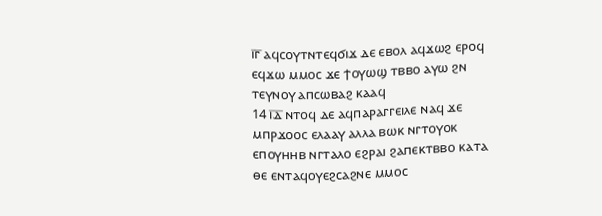ⲓ̅ⲅ̅ ⲁϥⲥⲟⲩⲧⲛⲧⲉϥϭⲓϫ ⲇⲉ ⲉⲃⲟⲗ ⲁϥϫⲱϩ ⲉⲣⲟϥ ⲉϥϫⲱ ⲙⲙⲟⲥ ϫⲉ ϯⲟⲩⲱϣ ⲧⲃⲃⲟ ⲁⲩⲱ ϩⲛ ⲧⲉⲩⲛⲟⲩ ⲁⲡⲥⲱⲃⲁϩ ⲕⲁⲁϥ
14 ⲓ̅ⲇ̅ ⲛⲧⲟϥ ⲇⲉ ⲁϥⲡⲁⲣⲁⲅⲅⲉⲓⲗⲉ ⲛⲁϥ ϫⲉ ⲙⲡⲣϫⲟⲟⲥ ⲉⲗⲁⲁⲩ ⲁⲗⲗⲁ ⲃⲱⲕ ⲛⲅⲧⲟⲩⲟⲕ ⲉⲡⲟⲩⲏⲏⲃ ⲛⲅⲧⲁⲗⲟ ⲉϩⲣⲁⲓ ϩⲁⲡⲉⲕⲧⲃⲃⲟ ⲕⲁⲧⲁ ⲑⲉ ⲉⲛⲧⲁϥⲟⲩⲉϩⲥⲁϩⲛⲉ ⲙⲙⲟⲥ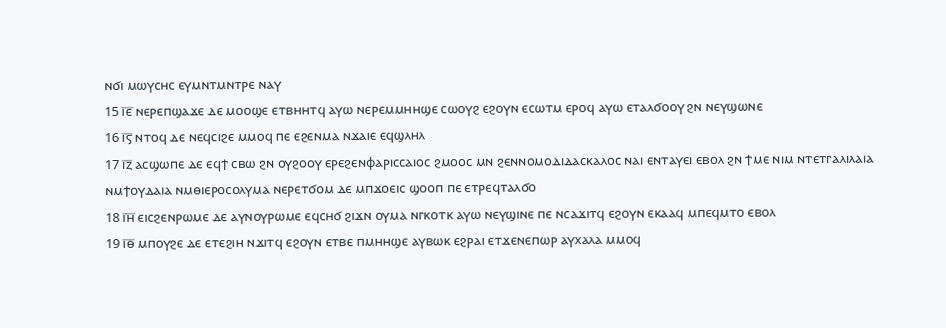ⲛϭⲓ ⲙⲱⲩⲥⲏⲥ ⲉⲩⲙⲛⲧⲙⲛⲧⲣⲉ ⲛⲁⲩ
15 ⲓ̅ⲉ̅ ⲛⲉⲣⲉⲡϣⲁϫⲉ ⲇⲉ ⲙⲟⲟϣⲉ ⲉⲧⲃⲏⲏⲧϥ ⲁⲩⲱ ⲛⲉⲣⲉⲙⲙⲏⲏϣⲉ ⲥⲱⲟⲩϩ ⲉϩⲟⲩⲛ ⲉⲥⲱⲧⲙ ⲉⲣⲟϥ ⲁⲩⲱ ⲉⲧⲁⲗϭⲟⲟⲩ ϩⲛ ⲛⲉⲩϣⲱⲛⲉ
16 ⲓ̅ⲋ̅ ⲛⲧⲟϥ ⲇⲉ ⲛⲉϥⲥⲓϩⲉ ⲙⲙⲟϥ ⲡⲉ ⲉϩⲉⲛⲙⲁ ⲛϫⲁⲓⲉ ⲉϥϣⲗⲏⲗ
17 ⲓ̅ⲍ̅ ⲁⲥϣⲱⲡⲉ ⲇⲉ ⲉϥϯ ⲥⲃⲱ ϩⲛ ⲟⲩϩⲟⲟⲩ ⲉⲣⲉϩⲉⲛⲫⲁⲣⲓⲥⲥⲁⲓⲟⲥ ϩⲙⲟⲟⲥ ⲙⲛ ϩⲉⲛⲛⲟⲙⲟⲇⲓⲇⲁⲥⲕⲁⲗⲟⲥ ⲛⲁⲓ ⲉⲛⲧⲁⲩⲉⲓ ⲉⲃⲟⲗ ϩⲛ ϯⲙⲉ ⲛⲓⲙ ⲛⲧⲉⲧⲅⲁⲗⲓⲗⲁⲓⲁ ⲛⲙϯⲟⲩⲇⲁⲓⲁ ⲛⲙⲑⲓⲉⲣⲟⲥⲟⲗⲩⲙⲁ ⲛⲉⲣⲉⲧϭⲟⲙ ⲇⲉ ⲙⲡϫⲟⲉⲓⲥ ϣⲟⲟⲡ ⲡⲉ ⲉⲧⲣⲉϥⲧⲁⲗϭⲟ
18 ⲓ̅ⲏ̅ ⲉⲓⲥϩⲉⲛⲣⲱⲙⲉ ⲇⲉ ⲁⲩⲛⲟⲩⲣⲱⲙⲉ ⲉϥⲥⲏϭ ϩⲓϫⲛ ⲟⲩⲙⲁ ⲛⲅⲕⲟⲧⲕ ⲁⲩⲱ ⲛⲉⲩϣⲓⲛⲉ ⲡⲉ ⲛⲥⲁϫⲓⲧϥ ⲉϩⲟⲩⲛ ⲉⲕⲁⲁϥ ⲙⲡⲉϥⲙⲧⲟ ⲉⲃⲟⲗ
19 ⲓ̅ⲑ̅ ⲙⲡⲟⲩϩⲉ ⲇⲉ ⲉⲧⲉϩⲓⲏ ⲛϫⲓⲧϥ ⲉϩⲟⲩⲛ ⲉⲧⲃⲉ ⲡⲙⲏⲏϣⲉ ⲁⲩⲃⲱⲕ ⲉϩⲣⲁⲓ ⲉⲧϫⲉⲛⲉⲡⲱⲣ ⲁⲩⲭⲁⲗⲁ ⲙⲙⲟϥ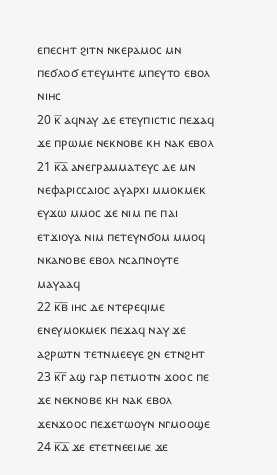ⲉⲡⲉⲥⲏⲧ ϩⲓⲧⲛ ⲛⲕⲉⲣⲁⲙⲟⲥ ⲙⲛ ⲡⲉϭⲗⲟϭ ⲉⲧⲉⲩⲙⲏⲧⲉ ⲙⲡⲉⲩⲧⲟ ⲉⲃⲟⲗ ⲛⲓⲏⲥ
20 ⲕ̅ ⲁϥⲛⲁⲩ ⲇⲉ ⲉⲧⲉⲩⲡⲓⲥⲧⲓⲥ ⲡⲉϫⲁϥ ϫⲉ ⲡⲣⲱⲙⲉ ⲛⲉⲕⲛⲟⲃⲉ ⲕⲏ ⲛⲁⲕ ⲉⲃⲟⲗ
21 ⲕ̅ⲁ̅ ⲁⲛⲉⲅⲣⲁⲙⲙⲁⲧⲉⲩⲥ ⲇⲉ ⲙⲛ ⲛⲉⲫⲁⲣⲓⲥⲥⲁⲓⲟⲥ ⲁⲩⲁⲣⲭⲓ ⲙⲙⲟⲕⲙⲉⲕ ⲉⲩϫⲱ ⲙⲙⲟⲥ ϫⲉ ⲛⲓⲙ ⲡⲉ ⲡⲁⲓ ⲉⲧϫⲓⲟⲩⲁ ⲛⲓⲙ ⲡⲉⲧⲉⲩⲛϭⲟⲙ ⲙⲙⲟϥ ⲛⲕⲁⲛⲟⲃⲉ ⲉⲃⲟⲗ ⲛⲥⲁⲡⲛⲟⲩⲧⲉ ⲙⲁⲩⲁⲁϥ
22 ⲕ̅ⲃ̅ ⲓⲏⲥ ⲇⲉ ⲛⲧⲉⲣⲉϥⲓⲙⲉ ⲉⲛⲉⲩⲙⲟⲕⲙⲉⲕ ⲡⲉϫⲁϥ ⲛⲁⲩ ϫⲉ ⲁϩⲣⲱⲧⲛ ⲧⲉⲧⲛⲙⲉⲉⲩⲉ ϩⲛ ⲉⲧⲛϩⲏⲧ
23 ⲕ̅ⲅ̅ ⲁϣ ⲅⲁⲣ ⲡⲉⲧⲙⲟⲧⲛ ϫⲟⲟⲥ ⲡⲉ ϫⲉ ⲛⲉⲕⲛⲟⲃⲉ ⲕⲏ ⲛⲁⲕ ⲉⲃⲟⲗ ϫⲉⲛϫⲟⲟⲥ ⲡⲉϫⲉⲧⲱⲟⲩⲛ ⲛⲅⲙⲟⲟϣⲉ
24 ⲕ̅ⲇ̅ ϫⲉ ⲉⲧⲉⲧⲛⲉⲉⲓⲙⲉ ϫⲉ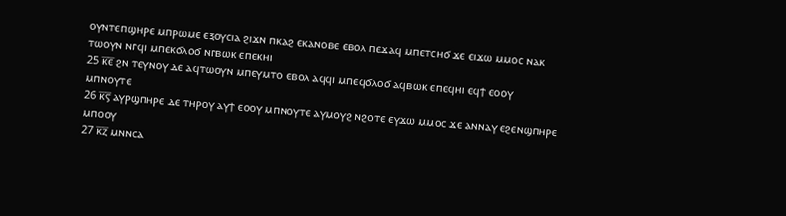ⲟⲩⲛⲧⲉⲡϣⲏⲣⲉ ⲙⲡⲣⲱⲙⲉ ⲉⲝⲟⲩⲥⲓⲁ ϩⲓϫⲛ ⲡⲕⲁϩ ⲉⲕⲁⲛⲟⲃⲉ ⲉⲃⲟⲗ ⲡⲉϫⲁϥ ⲙⲡⲉⲧⲥⲏϭ ϫⲉ ⲉⲓϫⲱ ⲙⲙⲟⲥ ⲛⲁⲕ ⲧⲱⲟⲩⲛ ⲛⲅϥⲓ ⲙⲡⲉⲕϭⲗⲟϭ ⲛⲅⲃⲱⲕ ⲉⲡⲉⲕⲏⲓ
25 ⲕ̅ⲉ̅ ϩⲛ ⲧⲉⲩⲛⲟⲩ ⲇⲉ ⲁϥⲧⲱⲟⲩⲛ ⲙⲡⲉⲩⲙⲧⲟ ⲉⲃⲟⲗ ⲁϥϥⲓ ⲙⲡⲉϥϭⲗⲟϭ ⲁϥⲃⲱⲕ ⲉⲡⲉϥⲏⲓ ⲉϥϯ ⲉⲟⲟⲩ ⲙⲡⲛⲟⲩⲧⲉ
26 ⲕ̅ⲋ̅ ⲁⲩⲣϣⲡⲏⲣⲉ ⲇⲉ ⲧⲏⲣⲟⲩ ⲁⲩϯ ⲉⲟⲟⲩ ⲙⲡⲛⲟⲩⲧⲉ ⲁⲩⲙⲟⲩϩ ⲛϩⲟⲧⲉ ⲉⲩϫⲱ ⲙⲙⲟⲥ ϫⲉ ⲁⲛⲛⲁⲩ ⲉϩⲉⲛϣⲡⲏⲣⲉ ⲙⲡⲟⲟⲩ
27 ⲕ̅ⲍ̅ ⲙⲛⲛⲥⲁ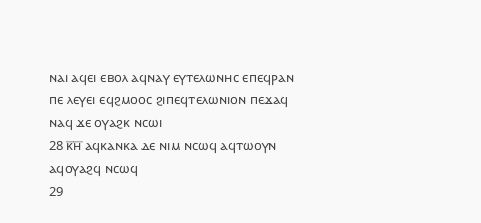ⲛⲁⲓ ⲁϥⲉⲓ ⲉⲃⲟⲗ ⲁϥⲛⲁⲩ ⲉⲩⲧⲉⲗⲱⲛⲏⲥ ⲉⲡⲉϥⲣⲁⲛ ⲡⲉ ⲗⲉⲩⲉⲓ ⲉϥϩⲙⲟⲟⲥ ϩⲓⲡⲉϥⲧⲉⲗⲱⲛⲓⲟⲛ ⲡⲉϫⲁϥ ⲛⲁϥ ϫⲉ ⲟⲩⲁϩⲕ ⲛⲥⲱⲓ
28 ⲕ̅ⲏ̅ ⲁϥⲕⲁⲛⲕⲁ ⲇⲉ ⲛⲓⲙ ⲛⲥⲱϥ ⲁϥⲧⲱⲟⲩⲛ ⲁϥⲟⲩⲁϩϥ ⲛⲥⲱϥ
29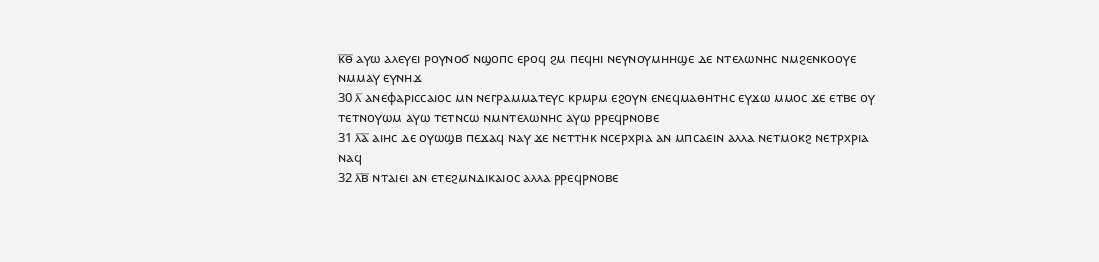ⲕ̅ⲑ̅ ⲁⲩⲱ ⲁⲗⲉⲩⲉⲓ ⲣⲟⲩⲛⲟϭ ⲛϣⲟⲡⲥ ⲉⲣⲟϥ ϩⲙ ⲡⲉϥⲏⲓ ⲛⲉⲩⲛⲟⲩⲙⲏⲏϣⲉ ⲇⲉ ⲛⲧⲉⲗⲱⲛⲏⲥ ⲛⲙϩⲉⲛⲕⲟⲟⲩⲉ ⲛⲙⲙⲁⲩ ⲉⲩⲛⲏϫ
30 ⲗ̅ ⲁⲛⲉⲫⲁⲣⲓⲥⲥⲁⲓⲟⲥ ⲙⲛ ⲛⲉⲅⲣⲁⲙⲙⲁⲧⲉⲩⲥ ⲕⲣⲙⲣⲙ ⲉϩⲟⲩⲛ ⲉⲛⲉϥⲙⲁⲑⲏⲧⲏⲥ ⲉⲩϫⲱ ⲙⲙⲟⲥ ϫⲉ ⲉⲧⲃⲉ ⲟⲩ ⲧⲉⲧⲛⲟⲩⲱⲙ ⲁⲩⲱ ⲧⲉⲧⲛⲥⲱ ⲛⲙⲛⲧⲉⲗⲱⲛⲏⲥ ⲁⲩⲱ ⲣⲣⲉϥⲣⲛⲟⲃⲉ
31 ⲗ̅ⲁ̅ ⲁⲓⲏⲥ ⲇⲉ ⲟⲩⲱϣⲃ ⲡⲉϫⲁϥ ⲛⲁⲩ ϫⲉ ⲛⲉⲧⲧⲏⲕ ⲛⲥⲉⲣⲭⲣⲓⲁ ⲁⲛ ⲙⲡⲥⲁⲉⲓⲛ ⲁⲗⲗⲁ ⲛⲉⲧⲙⲟⲕϩ ⲛⲉⲧⲣⲭⲣⲓⲁ ⲛⲁϥ
32 ⲗ̅ⲃ̅ ⲛⲧⲁⲓⲉⲓ ⲁⲛ ⲉⲧⲉϩⲙⲛⲇⲓⲕⲁⲓⲟⲥ ⲁⲗⲗⲁ ⲣⲣⲉϥⲣⲛⲟⲃⲉ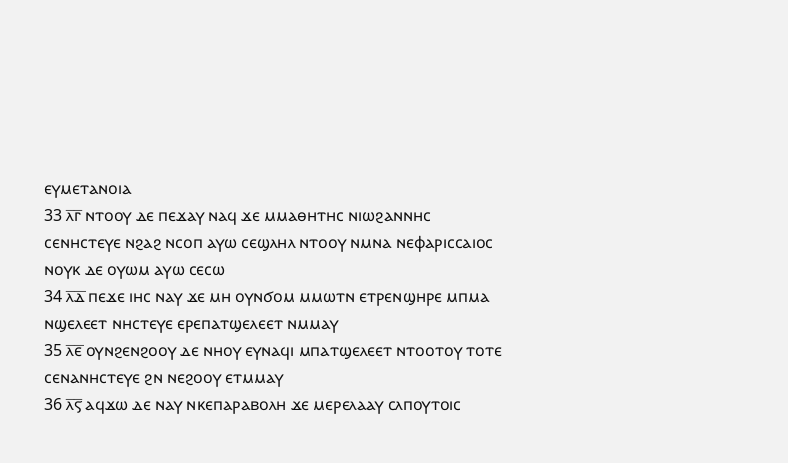ⲉⲩⲙⲉⲧⲁⲛⲟⲓⲁ
33 ⲗ̅ⲅ̅ ⲛⲧⲟⲟⲩ ⲇⲉ ⲡⲉϫⲁⲩ ⲛⲁϥ ϫⲉ ⲙⲙⲁⲑⲏⲧⲏⲥ ⲛⲓⲱϩⲁⲛⲛⲏⲥ ⲥⲉⲛⲏⲥⲧⲉⲩⲉ ⲛϩⲁϩ ⲛⲥⲟⲡ ⲁⲩⲱ ⲥⲉϣⲗⲏⲗ ⲛⲧⲟⲟⲩ ⲛⲙⲛⲁ ⲛⲉⲫⲁⲣⲓⲥⲥⲁⲓⲟⲥ ⲛⲟⲩⲕ ⲇⲉ ⲟⲩⲱⲙ ⲁⲩⲱ ⲥⲉⲥⲱ
34 ⲗ̅ⲇ̅ ⲡⲉϫⲉ ⲓⲏⲥ ⲛⲁⲩ ϫⲉ ⲙⲏ ⲟⲩⲛϭⲟⲙ ⲙⲙⲱⲧⲛ ⲉⲧⲣⲉⲛϣⲏⲣⲉ ⲙⲡⲙⲁ ⲛϣⲉⲗⲉⲉⲧ ⲛⲏⲥⲧⲉⲩⲉ ⲉⲣⲉⲡⲁⲧϣⲉⲗⲉⲉⲧ ⲛⲙⲙⲁⲩ
35 ⲗ̅ⲉ̅ ⲟⲩⲛϩⲉⲛϩⲟⲟⲩ ⲇⲉ ⲛⲏⲟⲩ ⲉⲩⲛⲁϥⲓ ⲙⲡⲁⲧϣⲉⲗⲉⲉⲧ ⲛⲧⲟⲟⲧⲟⲩ ⲧⲟⲧⲉ ⲥⲉⲛⲁⲛⲏⲥⲧⲉⲩⲉ ϩⲛ ⲛⲉϩⲟⲟⲩ ⲉⲧⲙⲙⲁⲩ
36 ⲗ̅ⲋ̅ ⲁϥϫⲱ ⲇⲉ ⲛⲁⲩ ⲛⲕⲉⲡⲁⲣⲁⲃⲟⲗⲏ ϫⲉ ⲙⲉⲣⲉⲗⲁⲁⲩ ⲥⲗⲡⲟⲩⲧⲟⲓⲥ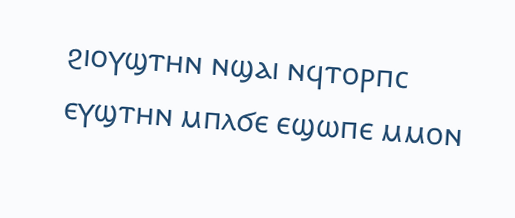ϩⲓⲟⲩϣⲧⲏⲛ ⲛϣⲁⲓ ⲛϥⲧⲟⲣⲡⲥ ⲉⲩϣⲧⲏⲛ ⲙⲡⲗϭⲉ ⲉϣⲱⲡⲉ ⲙⲙⲟⲛ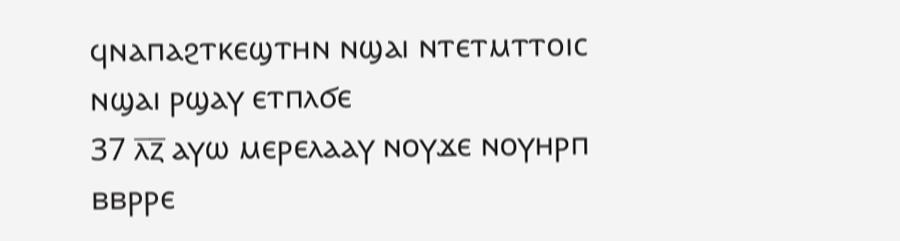ϥⲛⲁⲡⲁϩⲧⲕⲉϣⲧⲏⲛ ⲛϣⲁⲓ ⲛⲧⲉⲧⲙⲧⲧⲟⲓⲥ ⲛϣⲁⲓ ⲣϣⲁⲩ ⲉⲧⲡⲗϭⲉ
37 ⲗ̅ⲍ̅ ⲁⲩⲱ ⲙⲉⲣⲉⲗⲁⲁⲩ ⲛⲟⲩϫⲉ ⲛⲟⲩⲏⲣⲡ ⲃⲃⲣⲣⲉ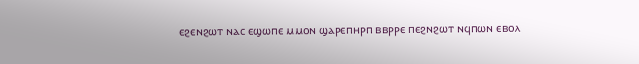ⲉϩⲉⲛϩⲱⲧ ⲛⲁⲥ ⲉϣⲱⲡⲉ ⲙⲙⲟⲛ ϣⲁⲣⲉⲡⲏⲣⲡ ⲃⲃⲣⲣⲉ ⲡⲉϩⲛϩⲱⲧ ⲛϥⲡⲱⲛ ⲉⲃⲟⲗ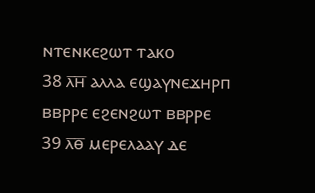ⲛⲧⲉⲛⲕⲉϩⲱⲧ ⲧⲁⲕⲟ
38 ⲗ̅ⲏ̅ ⲁⲗⲗⲁ ⲉϣⲁⲩⲛⲉϫⲏⲣⲡ ⲃⲃⲣⲣⲉ ⲉϩⲉⲛϩⲱⲧ ⲃⲃⲣⲣⲉ
39 ⲗ̅ⲑ̅ ⲙⲉⲣⲉⲗⲁⲁⲩ ⲇⲉ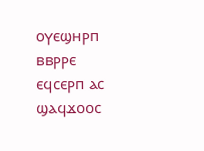ⲟⲩⲉϣⲏⲣⲡ ⲃⲃⲣⲣⲉ ⲉϥⲥⲉⲣⲡ ⲁⲥ ϣⲁϥϫⲟⲟⲥ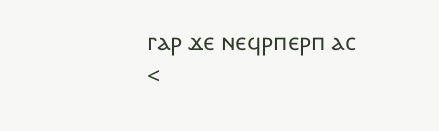ⲅⲁⲣ ϫⲉ ⲛⲉϥⲣⲡⲉⲣⲡ ⲁⲥ
<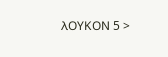ⲖⲞⲨⲔⲞⲚ 5 >